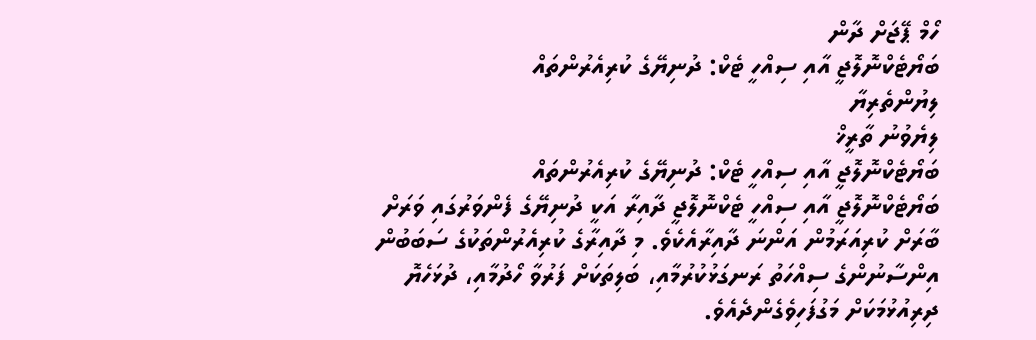ހޯމް ޕޭޖަށް ދާން
ބަޔޯޓެކްނޮލޮޖީ އާއި ސިއްހީ ޓެކް: ދުނިޔޭގެ ކުރިއެރުންތައް
ލިޔުންތެރިޔާ
ލިޔެވުނު ތާރީޚް
ބަޔޯޓެކްނޮލޮޖީ އާއި ސިއްހީ ޓެކް: ދުނިޔޭގެ ކުރިއެރުންތައް
ބަޔޯޓެކްނޮލޮޖީ އާއި ސިއްހީ ޓެކްނޮލޮޖީ ދާއިރާ އަކީ ދުނިޔޭގެ ފެންވަރުގައި ވަރަށް ބާރަށް ކުރިއަރަމުން އަންނަ ދާއިރާއެކެވެ. މި ދާއިރާގެ ކުރިއެރުންތަކުގެ ސަބަބުން އިންސާނުންގެ ސިއްހަތު ރަނގަޅުކުރުމާއި، ބަލިތަކަށް ފަރުވާ ހޯދުމާއި، ދުޅަހެޔޮ ދިރިއުޅުމަކަށް މަގުފަހިވެގެންދެއެވެ.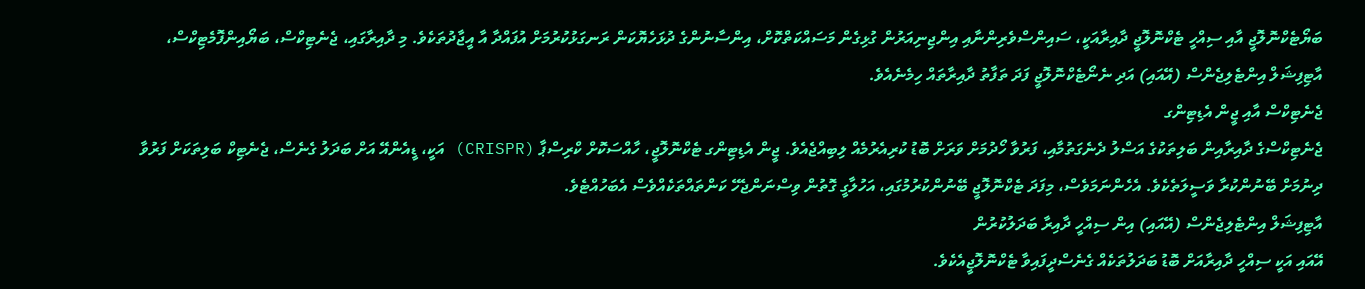ބަޔޯޓެކްނޮލޮޖީ އާއި ސިއްހީ ޓެކްނޮލޮޖީ ދާއިރާއަކީ، ސައިންސްވެރިންނާއި އިންޖިނިއަރުން ގުޅިގެން މަސައްކަތްކޮށް، އިންސާނުންގެ ދުޅަހެޔޮކަން ރަނގަޅުކުރުމަށް އުފައްދާ އާ އީޖާދުތަކެވެ. މި ދާއިރާގައި، ޖެނެޓިކްސް، ބަޔޯއިންފޮމެޓިކްސް، އާޓިފިޝަލް އިންޓެލިޖެންސް (އޭއައި) އަދި ނެނޯޓެކްނޮލޮޖީ ފަދަ ތަފާތު ދާއިރާތައް ހިމެނެއެވެ.
ޖެނެޓިކްސް އާއި ޖީން އެޑިޓިންގ
ޖެނެޓިކްސްގެ ދާއިރާއިން ބަލިތަކުގެ އަސްލު ދެނެގަތުމާއި، ފަރުވާ ހޯދުމަށް ވަރަށް ބޮޑު ކުރިއެރުމެއް ލިބިއްޖެއެވެ. ޖީން އެޑިޓިންގ ޓެކްނޮލޮޖީ، ހާއްސަކޮށް ކްރިސްޕާ (CRISPR) އަކީ، ޑީއެންއޭ އަށް ބަދަލު ގެނެސް، ޖެނެޓިކް ބަލިތަކަށް ފަރުވާ ދިނުމަށް ބޭނުންކުރާ ވަސީލަތެކެވެ. އެހެންނަމަވެސް، މިފަދަ ޓެކްނޮލޮޖީ ބޭނުންކުރުމުގައި، އަހުލާގީ ގޮތުން ވިސްނަންޖެހޭ ކަންތައްތަކެއްވެސް އެބަހުއްޓެވެ.
އާޓިފިޝަލް އިންޓެލިޖެންސް (އޭއައި) އިން ސިއްހީ ދާއިރާ ބަދަލުކުރުން
އޭއައި އަކީ ސިއްހީ ދާއިރާއަށް ބޮޑު ބަދަލުތަކެއް ގެނެސްދީފައިވާ ޓެކްނޮލޮޖީއެކެވެ.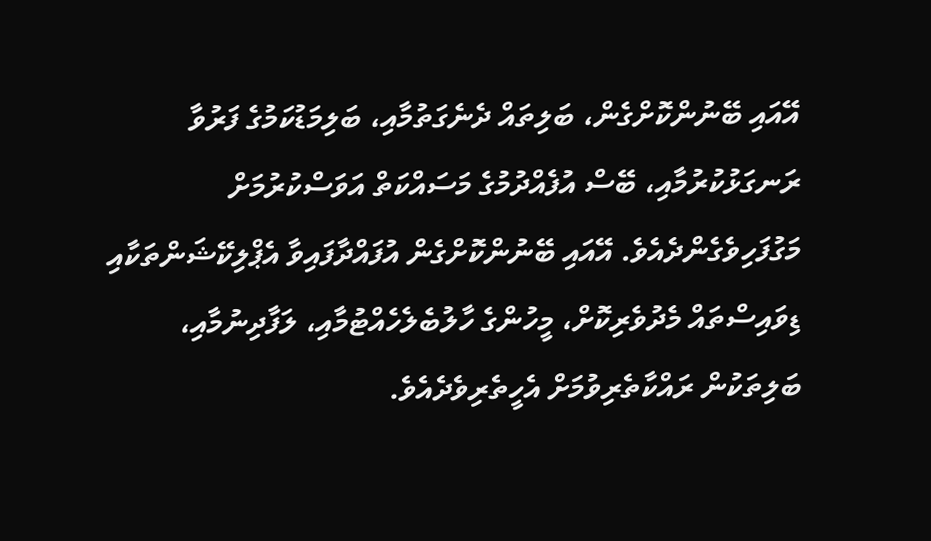އޭއައި ބޭނުންކޮށްގެން، ބަލިތައް ދެނެގަތުމާއި، ބަލިމަޑުކަމުގެ ފަރުވާ ރަނގަޅުކުރުމާއި، ބޭސް އުފެއްދުމުގެ މަސައްކަތް އަވަސްކުރުމަށް މަގުފަހިވެގެންދެއެވެ. އޭއައި ބޭނުންކޮށްގެން އުފައްދާފައިވާ އެޕްލިކޭޝަންތަކާއި ޑިވައިސްތައް މެދުވެރިކޮށް، މީހުންގެ ހާލުބެލެހެއްޓުމާއި، ލަފާދިނުމާއި، ބަލިތަކުން ރައްކާތެރިވުމަށް އެހީތެރިވެދެއެވެ.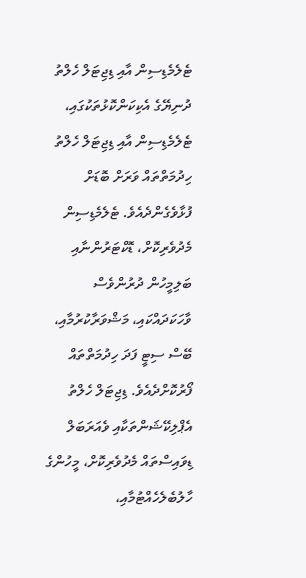ޓެލެމެޑިސިން އާއި ޑިޖިޓަލް ހެލްތު
ދުނިޔޭގެ އެކިކަންކޮޅުތަކުގައި، ޓެލެމެޑިސިން އާއި ޑިޖިޓަލް ހެލްތު ހިދުމަތްތައް ވަރަށް ބޮޑަށް ފުޅާވެގެންދެއެވެ. ޓެލެމެޑިސިން މެދުވެރިކޮށް، ޑޮކްޓަރުންނާއި ބަލިމީހުން ދުރުންވެސް ވާހަކަދައްކައި، މަޝްވަރާކުރުމާއި، ބޭސް ސިޓީ ފަދަ ހިދުމަތްތައް ފޯރުކޮށްދެއެވެ. ޑިޖިޓަލް ހެލްތު އެޕްލިކޭޝަންތަކާއި ވެއަރަބަލް ޑިވައިސްތައް މެދުވެރިކޮށް، މީހުންގެ ހާލުބެލެހެއްޓުމާއި،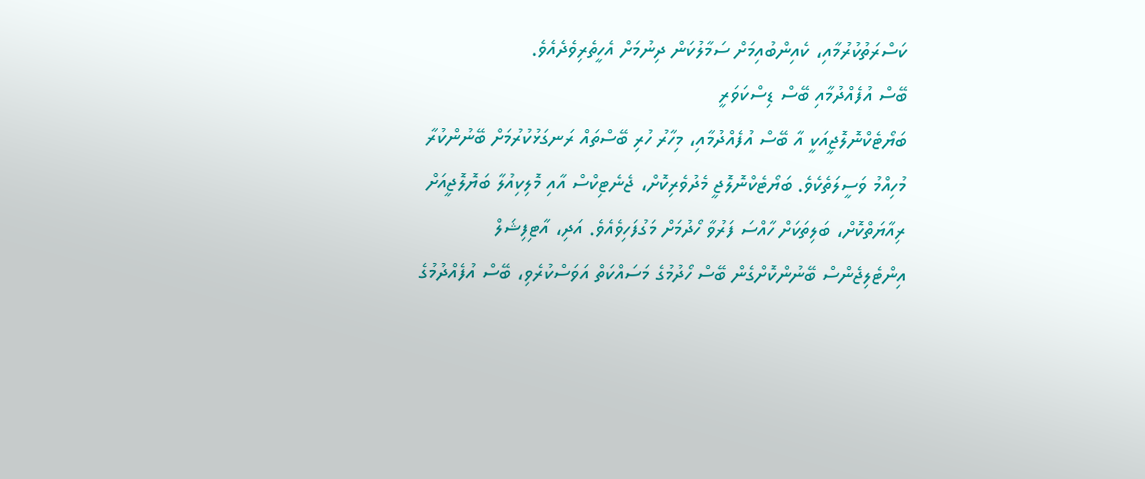ކަސްރަތުކުރުމާއި، ކެއިންބުއިމަށް ސަމާލުކަން ދިނުމަށް އެހީތެރިވެދެއެވެ.
ބޭސް އުފެއްދުމާއި ބޭސް ޑިސްކަވަރީ
ބަޔޯޓެކްނޮލޮޖީއަކީ އާ ބޭސް އުފެއްދުމާއި، މިހާރު ހުރި ބޭސްތައް ރަނގަޅުކުރުމަށް ބޭނުންކުރާ މުހިއްމު ވަސީލަތެކެވެ. ބަޔޯޓެކްނޮލޮޖީ މެދުވެރިކޮށް، ޖެނެޓިކްސް އާއި މޮލިކިއުލާ ބަޔޮލޮޖީއަށް ރިއާޔަތްކޮށް، ބަލިތަކަށް ހާއްސަ ފަރުވާ ހޯދުމަށް މަގުފަހިވެއެވެ. އަދި، އާޓިފިޝަލް އިންޓެލިޖެންސް ބޭނުންކޮށްގެން ބޭސް ހޯދުމުގެ މަސައްކަތް އަވަސްކުރެވި، ބޭސް އުފެއްދުމުގެ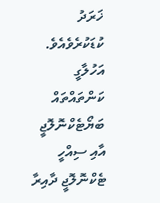ޚަރަދު ކުޑަކުރެވެއެވެ.
އަހުލާގީ ކަންތައްތައް
ބަޔޯޓެކްނޮލޮޖީ އާއި ސިއްހީ ޓެކްނޮލޮޖީ ދާއިރާ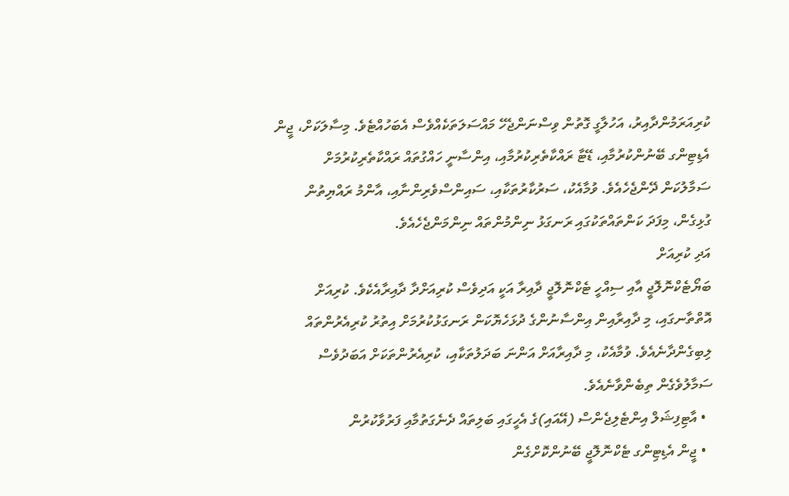ކުރިއަރަމުންދާއިރު، އަހުލާގީ ގޮތުން ވިސްނަންޖެހޭ މައްސަލަތަކެއްވެސް އެބަހުއްޓެވެ. މިސާލަކަށް، ޖީން އެޑިޓިންގ ބޭނުންކުރުމާއި، ޑޭޓާ ރައްކާތެރިކުރުމާއި، އިންސާނީ ހައްގުތައް ރައްކާތެރިކުރުމަށް ސަމާލުކަން ދޭންޖެހެއެވެ. ވުމާއެކު، ސަރުކާރުތަކާއި، ސައިންސްވެރިންނާއި، އާންމު ރައްޔިތުން ގުޅިގެން، މިފަދަ ކަންތައްތަކުގައި ރަނގަޅު ނިންމުންތައް ނިންމަންޖެހެއެވެ.
އަދި ކުރިއަށް
ބަޔޯޓެކްނޮލޮޖީ އާއި ސިއްހީ ޓެކްނޮލޮޖީ ދާއިރާ އަކީ އަދިވެސް ކުރިއަށްދާ ދާއިރާއެކެވެ. ކުރިއަށް އޮތްތާނގައި، މި ދާއިރާއިން އިންސާނުންގެ ދުޅަހެޔޮކަން ރަނގަޅުކުރުމަށް އިތުރު ކުރިއެރުންތައް ލިބިގެންދާނެއެވެ. ވުމާއެކު، މި ދާއިރާއަށް އަންނަ ބަދަލުތަކާއި، ކުރިއެރުންތަކަށް އަބަދުވެސް ސަމާލުވެގެން ތިބެންވާނެއެވެ.
  • އާޓިފިޝަލް އިންޓެލިޖެންސް (އޭއައި)ގެ އެހީގައި ބަލިތައް ދެނެގަތުމާއި ފަރުވާކުރުން
  • ޖީން އެޑިޓިންގ ޓެކްނޮލޮޖީ ބޭނުންކޮށްގެން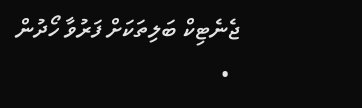ޖެނެޓިކް ބަލިތަކަށް ފަރުވާ ހޯދުން
  •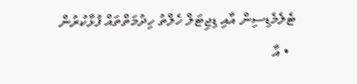ޓެލެމެޑިސިން އާއި ޑިޖިޓަލް ހެލްތު ހިދުމަތްތައް ފުޅާކުރުން
  • އާ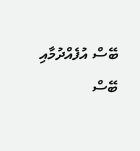ބޭސް އުފެއްދުމާއި ބޭސް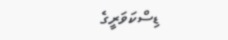ޑިސްކަވަރީގެ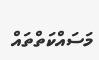މަސައްކަތްތައް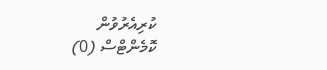ކުރިއެރުވުން
ކޮމެންޓްސް (0)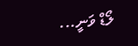ލޯޑް ވަނީ...